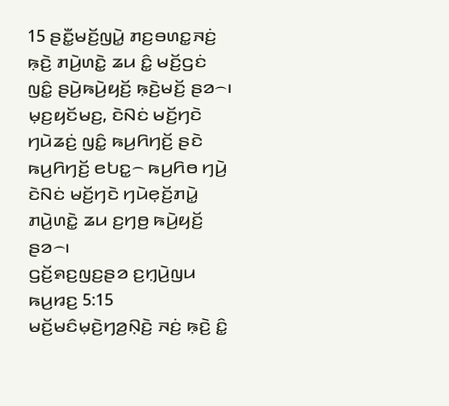15 ꤔꤢꤪ꤭ꤗꤢꤩ꤬ꤜꤣꤧ꤭ ꤊꤢ꤬ꤋꤛꤢ꤭ꤏꤢꤦ꤬ ꤒ꤫ꤢꤧ꤬ ꤊꤣꤧ꤬ꤛꤢꤧ꤭ ꤘꤣ ꤢꤨ꤭ ꤗꤢꤩ꤬ꤞꤢꤦ ꤜꤢꤨ꤭ ꤔꤣꤧ꤬ꤒꤣꤧ꤬ꤟꤢꤩ꤬ ꤒ꤫ꤢꤧ꤬ꤗꤢꤩ꤬ ꤔꤤ꤮꤯ ꤗ꤫ꤢ꤬ꤟꤢꤩꤗꤢ꤬, ꤢꤧꤡꤢꤦ ꤗꤢꤩ꤬ꤚꤢꤧ ꤚꤣꤧꤘꤢꤦ꤬ ꤜꤢꤨ꤭ ꤒꤣ꤬ꤖꤚꤢꤩ꤬ ꤔꤢꤧ ꤒꤣ꤬ꤖꤚꤢꤩ꤬ ꤕꤝꤢ꤭꤮ ꤒꤣ꤬ꤖꤥ ꤚꤣꤧ꤬ ꤢꤧꤡꤢꤦ ꤗꤢꤩ꤬ꤚꤢꤧ ꤚꤣꤧꤕ꤫ꤢꤩ꤬ꤊꤣꤧ꤭ ꤊꤣꤧ꤬ꤛꤢꤧ꤭ ꤘꤣ ꤢ꤬ꤚꤥ꤬ ꤒꤣꤧ꤬ꤟꤢꤩ꤬ ꤔꤤ꤮꤯
ꤞꤢꤩ꤬ꤎꤢ꤬ꤜꤢ꤬ꤔꤤ ꤢ꤬ꤚ꤫ꤣꤧ꤬ꤜꤣ ꤒꤣ꤬ꤙꤢ꤬ 5:15
ꤗꤢꤩ꤬ꤗꤢꤨꤗ꤫ꤢꤧ꤬ꤚꤤ꤬ꤡ꤫ꤢꤧ꤬ ꤏꤢꤦ꤬ ꤒ꤫ꤢꤧ꤬ ꤢꤨ꤭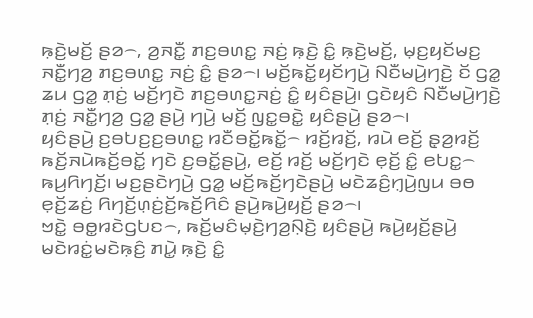ꤒ꤫ꤢꤧ꤬ꤗꤢꤩ꤬ ꤔꤤ꤮, ꤤ꤬ꤏꤢꤪ꤭ ꤊꤢ꤬ꤋꤛꤢ꤭ ꤏꤢꤦ꤬ ꤒ꤫ꤢꤧ꤬ ꤢꤨ꤭ ꤒ꤫ꤢꤧ꤬ꤗꤢꤩ꤬, ꤗ꤫ꤢ꤬ꤟꤢꤩꤗꤢ꤬ ꤏꤢꤪ꤭ꤚꤤ꤬ ꤊꤢ꤬ꤋꤛꤢ꤭ ꤏꤢꤦ꤬ ꤢꤨ꤭ ꤔꤤ꤮꤯ ꤗꤢꤩ꤬ꤒꤢꤩ꤭ꤟꤢꤩꤚꤣꤧ꤬ ꤡꤢꤪꤗꤣꤧ꤬ꤚꤢꤧ꤬ ꤢꤩ ꤞꤤ꤭ ꤘꤣ ꤞꤤ꤭ ꤊ꤫ꤢꤦ꤬ ꤗꤢꤩ꤬ꤚꤢꤧ ꤊꤢ꤬ꤋꤛꤢ꤭ꤏꤢꤦ꤬ ꤢꤨ꤭ ꤟꤢꤨꤔꤣꤧ꤬꤯ ꤞꤢꤧꤟꤢꤨ ꤡꤢꤪꤗꤣꤧ꤬ꤚꤢꤧ꤬ ꤊ꤫ꤢꤦ꤬ ꤏꤢꤪ꤭ꤚꤤ꤬ ꤞꤤ꤭ ꤔꤣꤧ꤬ ꤚꤣꤧ꤬ ꤗꤢꤩ꤬ ꤜꤢ꤭ꤋꤢꤧ꤭ ꤟꤢꤨꤔꤣꤧ꤬ ꤔꤤ꤮꤯
ꤟꤢꤨꤔꤣꤧ꤬ ꤢ꤬ꤋꤝꤢ꤬ꤢ꤬ꤋꤛꤢ꤭ ꤙꤢꤪꤋꤢꤩ꤭ꤒꤢꤩ꤭꤮ ꤙꤢꤩ꤬ꤙꤢꤩ꤬, ꤙꤣꤧ ꤕꤢꤩ꤬ ꤔ꤫ꤤ꤬ꤙꤢꤩ꤬ ꤒꤢꤩ꤬ꤏꤣꤧꤒꤢꤩ꤬ꤋꤢꤩ꤭ ꤚꤢꤧ ꤢ꤬ꤋꤢꤩ꤭ꤔꤣꤧ꤬, ꤕꤢꤩ꤬ ꤙꤢꤩ꤬ ꤗꤢꤩ꤬ꤚꤢꤧ ꤕ꤫ꤢꤩ꤬ ꤢꤨ꤭ ꤕꤝꤢ꤭꤮ ꤒꤣ꤬ꤖꤚꤢꤩ꤬꤯ ꤗꤢ꤬ꤔꤢꤧꤚꤣꤧ꤬ ꤞꤤ꤭ ꤗꤢꤩ꤬ꤒꤢꤩ꤬ꤚꤢꤧꤔꤣꤧ꤬ ꤗꤢꤧꤘꤢꤨ꤬ꤚ꤫ꤣꤧ꤬ꤜꤣ ꤋꤥ ꤕ꤫ꤢꤩ꤬ꤘꤢꤦ꤬ ꤖꤚꤢꤩ꤬ꤛ꤫ꤢꤦ꤬ꤢꤩ꤬ꤒꤢꤩ꤬ꤖꤢꤨ ꤔꤣꤧ꤬ꤒꤣꤧ꤬ꤟꤢꤩ꤬ ꤔꤤ꤮꤯
ꤠꤢꤧ꤭ ꤋꤥ꤭ꤙꤢꤧꤞꤝꤢ꤮, ꤒꤢꤩ꤬ꤗꤢꤨꤗ꤫ꤢꤧ꤬ꤚꤤ꤬ꤡ꤫ꤢꤧ꤬ ꤟꤢꤨꤔꤣꤧ꤬ ꤒꤣꤧ꤬ꤟꤢꤩ꤬ꤔꤣꤧ꤬ ꤗꤢꤧꤙꤢꤦ꤭ꤗꤢꤧꤒ꤫ꤢꤨ꤬ ꤊꤣꤧ꤭ ꤒ꤫ꤢꤧ꤬ ꤢꤨ꤭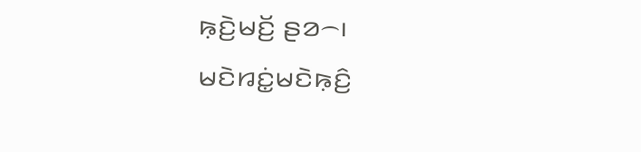ꤒ꤫ꤢꤧ꤬ꤗꤢꤩ꤬ ꤔꤤ꤮꤯ ꤗꤢꤧꤙꤢꤦ꤭ꤗꤢꤧꤒ꤫ꤢꤨ꤬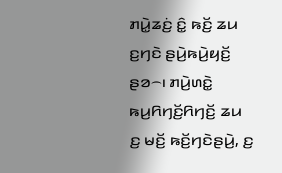ꤊꤣꤧ꤭ꤘꤢꤦ꤬ ꤢꤨ꤭ ꤒꤢꤩ꤬ ꤘꤣ ꤢ꤬ꤚꤢꤧ ꤔꤣꤧ꤬ꤒꤣꤧ꤬ꤟꤢꤩ꤬ ꤔꤤ꤮꤯ ꤊꤣꤧ꤬ꤛꤢꤧ꤭ ꤒꤣ꤬ꤖꤚꤢꤩ꤬ꤖꤚꤢꤩ꤬ ꤘꤣ ꤢ꤬ ꤗꤢꤩ꤬ ꤒꤢꤩ꤬ꤚꤢꤧꤔꤣꤧ꤬, ꤢ꤬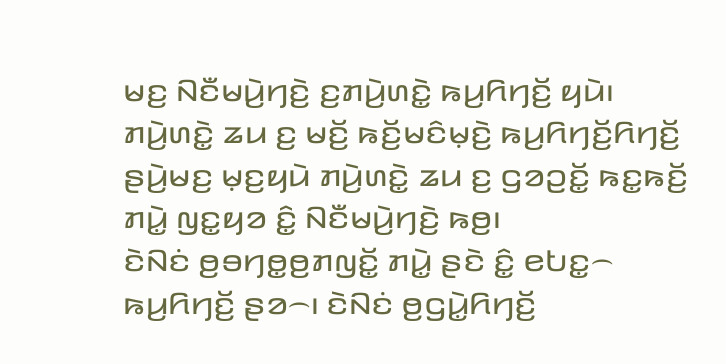ꤗꤢ꤬ ꤡꤢꤪꤗꤣꤧ꤬ꤚꤢꤧ꤬ ꤢ꤬ꤊꤣꤧ꤬ꤛꤢꤧ꤭ ꤒꤣ꤬ꤖꤚꤢꤩ꤬ ꤟꤣꤧ꤯ ꤊꤣꤧ꤬ꤛꤢꤧ꤭ ꤘꤣ ꤢ꤬ ꤗꤢꤩ꤬ ꤒꤢꤩ꤬ꤗꤢꤨꤗ꤫ꤢꤧ꤬ ꤒꤣ꤬ꤖꤚꤢꤩ꤬ꤖꤚꤢꤩ꤬ ꤔꤣꤧ꤬ꤗꤢ꤬ ꤗ꤫ꤢ꤬ꤟꤣꤧ ꤊꤣꤧ꤬ꤛꤢꤧ꤭ ꤘꤣ ꤢ꤬ ꤞꤤꤑꤢꤩ꤭ ꤒꤢ꤭ꤒꤢꤩ꤬ ꤊꤣꤧ꤭ ꤜꤢ꤭ꤟꤤ ꤢꤨ꤭ ꤡꤢꤪꤗꤣꤧ꤬ꤚꤢꤧ꤬ ꤒꤥ꤬꤯
ꤢꤧꤡꤢꤦ ꤥ꤬ꤋꤚꤥ꤭ꤥ꤬ꤊꤜꤢꤩ꤭ ꤊꤣꤧ꤭ ꤔꤢꤧ ꤢꤨ꤭ ꤕꤝꤢ꤭꤮ ꤒꤣ꤬ꤖꤚꤢꤩ꤬ ꤔꤤ꤮꤯ ꤢꤧꤡꤢꤦ ꤥ꤬ꤞꤣꤧ꤭ꤖꤚꤢꤩ꤬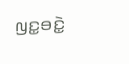ꤜꤢ꤭ꤋꤢꤧ꤭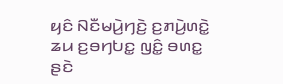ꤟꤢꤨ ꤡꤢꤪꤗꤣꤧ꤬ꤚꤢꤧ꤬ ꤢ꤬ꤊꤣꤧ꤬ꤛꤢꤧ꤭ ꤘꤣ ꤢ꤬ꤋꤚꤝꤢ꤭ ꤜꤢꤨ꤭ ꤋꤛꤢ꤭ ꤔꤢꤧ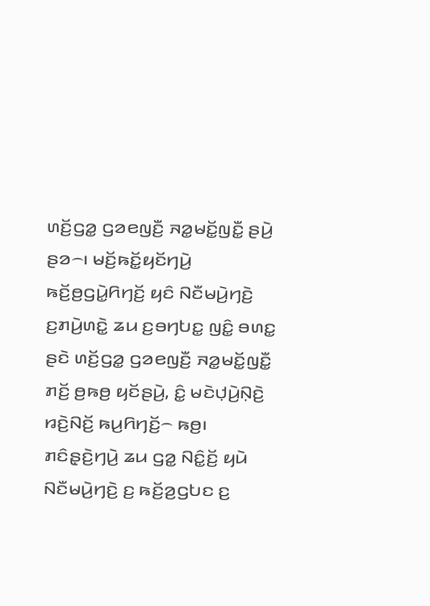ꤛꤢꤩ꤬ꤞꤤ꤭ ꤞꤤꤕꤜꤢꤪ꤬ ꤏꤤ꤭ꤗꤢꤩ꤭ꤜꤢꤪ꤭ ꤔꤣꤧ꤬ ꤔꤤ꤮꤯ ꤗꤢꤩ꤬ꤒꤢꤩ꤭ꤟꤢꤩꤚꤣꤧ꤬ ꤒꤢꤩ꤬ꤥ꤬ꤞꤣꤧ꤭ꤖꤚꤢꤩ꤬ ꤟꤢꤨ ꤡꤢꤪꤗꤣꤧ꤬ꤚꤢꤧ꤬ ꤢ꤬ꤊꤣꤧ꤬ꤛꤢꤧ꤭ ꤘꤣ ꤢ꤬ꤋꤚꤝꤢ꤭ ꤜꤢꤨ꤭ ꤋꤛꤢ꤭ ꤔꤢꤧ ꤛꤢꤩ꤬ꤞꤤ꤭ ꤞꤤꤕꤜꤢꤪ꤬ ꤏꤤ꤭ꤗꤢꤩ꤭ꤜꤢꤪ꤭ ꤊꤢꤩ꤬ ꤥ꤬ꤒꤥ꤬ ꤟꤢꤩꤔꤣꤧ꤬, ꤢꤨ꤭ ꤗꤢꤧꤓ꤫ꤣꤧ꤬ꤡ꤫ꤢꤧ꤬ ꤙꤢꤧ꤬ꤡꤢꤩ꤬ ꤒꤣ꤬ꤖꤚꤢꤩ꤬꤮ ꤒꤥ꤬꤯
ꤊꤢꤨꤔ꤫ꤢꤧ꤬ꤚꤣꤧ꤬ ꤘꤣ ꤞꤤ꤭ ꤡꤢꤨ꤭ꤢꤩ꤬ ꤟꤣꤧ ꤡꤢꤪꤗꤣꤧ꤬ꤚꤢꤧ꤬ ꤢ꤬ ꤒꤢꤩ꤬ꤤ꤬ꤞꤝꤢ ꤢ꤬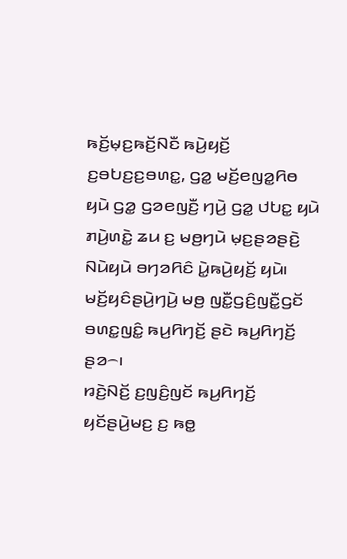ꤒꤢꤩ꤬ꤗ꤫ꤢ꤬ꤒꤢꤩ꤬ꤡꤢꤪ ꤒꤣꤧ꤬ꤟꤢꤩ꤬ ꤢ꤬ꤋꤝꤢ꤬ꤢ꤬ꤋꤛꤢ꤭, ꤞꤤ꤭ ꤗꤢꤩ꤬ꤕꤜꤤ꤭ꤖꤥ ꤟꤣꤧ ꤞꤤ꤭ ꤞꤤꤕꤜꤢꤪ꤬ ꤚꤣꤧ꤬ ꤞꤤ꤭ ꤓꤝꤢ꤭ ꤟꤣꤧ ꤊꤣꤧ꤬ꤛꤢꤧ꤭ ꤘꤣ ꤢ꤬ ꤗꤥ꤬ꤚꤣꤧ ꤗ꤫ꤢ꤬ꤔꤤꤔꤢꤧ꤬ ꤡꤣꤧꤟꤣꤧ ꤋꤚꤤꤖꤢꤨ ꤣꤧ꤭ꤒꤣꤧ꤬ꤟꤢꤩ꤬ ꤟꤣꤧ꤯ ꤗꤢꤩ꤬ꤟꤢꤨꤔꤣꤧ꤬ꤚꤣꤧ꤬ ꤗꤥ꤬ ꤜꤢꤪ꤭ꤞꤢꤨ꤬ꤜꤢꤪ꤭ꤞꤢꤩ ꤋꤛꤢ꤭ꤜꤢꤨ꤭ ꤒꤣ꤬ꤖꤚꤢꤩ꤬ ꤔꤢꤧ ꤒꤣ꤬ꤖꤚꤢꤩ꤬ ꤔꤤ꤮꤯
ꤙꤢꤧ꤬ꤡꤢꤩ꤬ ꤢ꤬ꤜꤢꤨ꤬ꤜꤢꤩ ꤒꤣ꤬ꤖꤚꤢꤩ꤬ ꤟꤢꤩꤔꤣꤧ꤬ꤗꤢ꤬ ꤢ꤬ ꤒꤥ꤭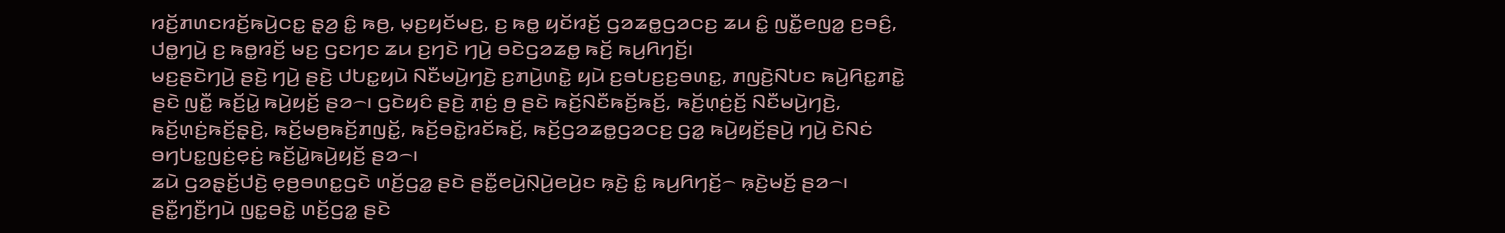ꤙꤢꤩ꤬ꤊꤛꤢꤙꤢꤩ꤬ꤒꤣꤧ꤬ꤍꤢ꤭ ꤔ꤫ꤤ꤬ ꤢꤨ꤭ ꤒꤥ꤬, ꤗ꤫ꤢ꤬ꤟꤢꤩꤗꤢ꤬, ꤢ꤬ ꤒꤥ꤭ ꤟꤢꤩꤙꤢꤩ꤬ ꤞꤤꤘꤥ꤭ꤞꤤꤍꤢ꤬ ꤘꤣ ꤢꤨ꤭ ꤜꤢꤪ꤭ꤕꤜꤤ꤭ ꤢ꤬ꤋꤢꤨ꤬, ꤓꤥ꤭ꤚꤣꤧ꤬ ꤢ꤬ ꤒꤥ꤭ꤙꤢꤩ꤬ ꤗꤢ꤬ ꤞꤢꤚꤢ ꤘꤣ ꤢ꤬ꤚꤢꤧ ꤚꤣꤧ꤬ ꤋꤢꤧꤞꤤꤘꤥ꤭ ꤒꤢꤩ꤬ ꤒꤣ꤬ꤖꤚꤢꤩ꤬꤯
ꤗꤢ꤬ꤔꤢꤧꤚꤣꤧ꤬ ꤔꤢꤧ꤬ ꤚꤣꤧ꤬ ꤔꤢꤧ꤬ ꤓꤝꤢ꤭ꤟꤣꤧ ꤡꤢꤪꤗꤣꤧ꤬ꤚꤢꤧ꤬ ꤢ꤬ꤊꤣꤧ꤬ꤛꤢꤧ꤭ ꤟꤣꤧ ꤢ꤬ꤋꤝꤢ꤬ꤢ꤬ꤋꤛꤢ꤭, ꤊꤜꤢꤧ꤬ꤡꤝꤢ ꤒꤣꤧ꤬ꤖꤢ꤭ꤊꤢꤧ꤭ ꤔꤢꤧ ꤜꤢꤪ꤭ ꤒꤢꤩ꤬ꤣꤧ꤭ ꤒꤣꤧ꤬ꤟꤢꤩ꤬ ꤔꤤ꤮꤯ ꤞꤢꤧꤟꤢꤨ ꤔꤢꤧ꤬ ꤊ꤫ꤢꤦ꤬ ꤥ꤬ ꤔꤢꤧ ꤒꤢꤩ꤬ꤡꤢꤪꤒꤢꤩ꤬ꤒꤢꤩ꤬, ꤒꤢꤩ꤬ꤛ꤫ꤢꤦ꤬ꤢꤩ꤬ ꤡꤢꤪꤗꤣꤧ꤬ꤚꤢꤧ꤬, ꤒꤢꤩ꤬ꤛ꤫ꤢꤦ꤬ꤒꤢꤩ꤬ꤔ꤫ꤢꤧ꤬, ꤒꤢꤩ꤬ꤗꤥ꤬ꤒꤢꤩ꤬ꤊꤜꤢꤩ꤭, ꤒꤢꤩ꤬ꤋꤢꤧ꤭ꤙꤢꤩꤒꤢꤩ꤬, ꤒꤢꤩ꤬ꤞꤤꤘꤥ꤭ꤞꤤꤍꤢ꤬ ꤞꤤ꤭ ꤒꤣꤧ꤬ꤟꤢꤩ꤬ꤔꤣꤧ꤬ ꤚꤣꤧ꤬ ꤢꤧꤡꤢꤦ ꤋꤚꤝꤢ꤭ꤜꤢꤦ꤬ꤕ꤫ꤢꤦ꤬ ꤒꤢꤩ꤬ꤣꤧ꤭ꤒꤣꤧ꤬ꤟꤢꤩ꤬ ꤔꤤ꤮꤯
ꤘꤣꤧ ꤞꤤꤔ꤫ꤢꤩ꤬ꤓꤢꤧ꤬ ꤕ꤫ꤥ꤬ꤋꤛꤢ꤭ꤞꤢꤧ ꤛꤢꤩ꤬ꤞꤤ꤭ ꤔꤢꤧ ꤔꤢꤪ꤭ꤕꤣꤧ꤬ꤡ꤫ꤣꤧ꤬ꤕꤣꤧ꤬ꤢ ꤒ꤫ꤢꤧ꤬ ꤢꤨ꤭ ꤒꤣ꤬ꤖꤚꤢꤩ꤬꤮ ꤒ꤫ꤢꤧ꤬ꤗꤢꤩ꤬ ꤔꤤ꤮꤯ ꤔꤢꤪ꤭ꤚꤢꤪ꤬ꤚꤣꤧ ꤜꤢ꤭ꤋꤢꤧ꤭ ꤛꤢꤩ꤬ꤞꤤ꤭ ꤔꤢꤧ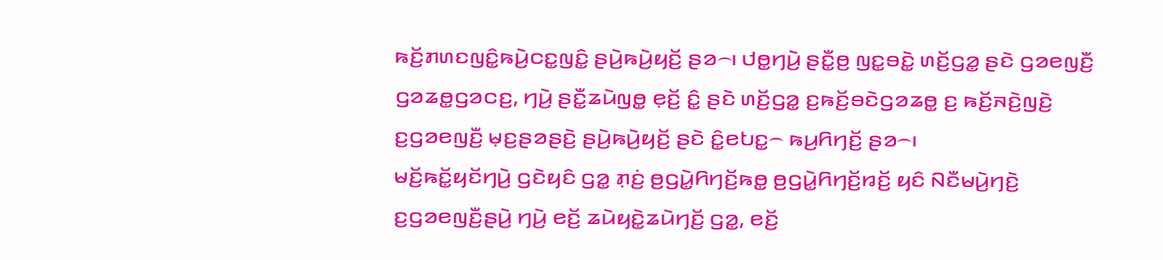ꤒꤢꤩ꤬ꤊꤛꤢꤜꤢꤨ꤭ꤒꤣꤧ꤬ꤍꤢ꤭ꤜꤢꤨ꤭ ꤔꤣꤧ꤬ꤒꤣꤧ꤬ꤟꤢꤩ꤬ ꤔꤤ꤮꤯ ꤓꤥ꤭ꤚꤣꤧ꤬ ꤔꤢꤪ꤭ꤥ꤬ ꤜꤢ꤭ꤋꤢꤧ꤭ ꤛꤢꤩ꤬ꤞꤤ꤭ ꤔꤢꤧ ꤞꤤꤕꤜꤢꤪ꤬ ꤞꤤꤘꤥ꤭ꤞꤤꤍꤢ꤬, ꤚꤣꤧ꤬ ꤔꤢꤪ꤭ꤘꤣꤧꤜꤥ꤭ ꤕ꤫ꤢꤩ꤬ ꤢꤨ꤭ ꤔꤢꤧ ꤛꤢꤩ꤬ꤞꤤ꤭ ꤢ꤬ꤒꤢꤩ꤬ꤋꤢꤧꤞꤤꤘꤥ꤭ ꤢ꤬ ꤒꤢꤩ꤬ꤏꤢꤧ꤬ꤜꤢꤧ꤬ ꤢ꤬ꤞꤤꤕꤜꤢꤪ꤬ ꤗ꤫ꤢ꤬ꤔꤤꤔꤢꤧ꤬ ꤔꤣꤧ꤬ꤒꤣꤧ꤬ꤟꤢꤩ꤬ ꤔꤢꤧ ꤢꤨ꤭ꤕꤝꤢ꤭꤮ ꤒꤣ꤬ꤖꤚꤢꤩ꤬ ꤔꤤ꤮꤯
ꤗꤢꤩ꤬ꤒꤢꤩ꤭ꤟꤢꤩꤚꤣꤧ꤬ ꤞꤢꤧꤟꤢꤨ ꤞꤤ꤭ ꤊ꤫ꤢꤦ꤬ ꤥ꤬ꤞꤣꤧ꤭ꤖꤚꤢꤩ꤬ꤒꤥ꤭ ꤥ꤬ꤞꤣꤧ꤭ꤖꤚꤢꤩ꤬ꤙꤢꤩ꤬ ꤟꤢꤨ ꤡꤢꤪꤗꤣꤧ꤬ꤚꤢꤧ꤬ ꤢ꤬ꤞꤤꤕꤜꤢꤪ꤬ꤔꤣꤧ꤬ ꤚꤣꤧ꤬ ꤕꤢꤩ꤬ ꤘꤣꤧꤟꤢꤧ꤭ꤘꤣꤧꤚꤢꤩ꤬ ꤞꤤ꤭, ꤕꤢꤩ꤬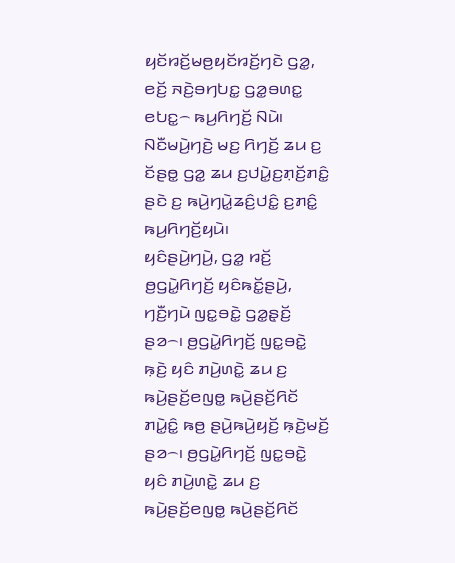ꤟꤢꤩꤙꤢꤩ꤬ꤗꤥ꤬ꤟꤢꤩꤙꤢꤩ꤬ꤚꤢꤧ ꤞꤤ꤭, ꤕꤢꤩ꤬ ꤏꤢꤧ꤬ꤋꤚꤝꤢ꤭ ꤞꤤ꤭ꤋꤛꤢ꤭ ꤕꤝꤢ꤭꤮ ꤒꤣ꤬ꤖꤚꤢꤩ꤬ ꤡꤣꤧ꤯ ꤡꤢꤪꤗꤣꤧ꤬ꤚꤢꤧ꤬ ꤗꤢ꤬ ꤖꤚꤢꤩ꤬ ꤘꤣ ꤢ꤬ ꤢꤩꤔꤥ꤭ ꤞꤤ꤭ ꤘꤣ ꤢ꤬ꤓꤣꤧ꤭ꤢ꤬ꤊ꤫ꤢꤩ꤬ꤊꤢꤨ꤭ ꤔꤢꤧ ꤢ꤬ ꤒꤣꤧ꤬ꤚꤣꤧ꤭ꤘꤢꤨ꤬ꤓꤢꤨ꤭ ꤢ꤬ꤊꤢꤨ꤭ ꤒꤣ꤬ꤖꤚꤢꤩ꤬ꤟꤣꤧ꤯
ꤟꤢꤨꤔꤣꤧ꤬ꤚꤣꤧ꤬, ꤞꤤ꤭ ꤙꤢꤩ꤬ ꤥ꤬ꤞꤣꤧ꤭ꤖꤚꤢꤩ꤬ ꤟꤢꤨꤒꤢꤩ꤭ꤔꤣꤧ꤬, ꤚꤢꤪ꤬ꤚꤣꤧ ꤜꤢ꤭ꤋꤢꤧ꤭ ꤞꤤ꤭ꤔ꤫ꤢꤩ꤬ ꤔꤤ꤮꤯ ꤥ꤬ꤞꤣꤧ꤭ꤖꤚꤢꤩ꤬ ꤜꤢ꤭ꤋꤢꤧ꤭ ꤒ꤫ꤢꤧ꤬ ꤟꤢꤨ ꤊꤣꤧ꤬ꤛꤢꤧ꤭ ꤘꤣ ꤢ꤬ ꤒꤣꤧ꤬ꤔꤢꤩ꤬ꤕꤜꤥ꤭ ꤒꤣꤧ꤬ꤔꤢꤩ꤬ꤖꤢꤩ ꤊꤣꤧ꤭ꤢꤨ꤭ ꤒꤥ꤬ ꤔꤣꤧ꤬ꤒꤣꤧ꤬ꤟꤢꤩ꤬ ꤒ꤫ꤢꤧ꤬ꤗꤢꤩ꤬ ꤔꤤ꤮꤯ ꤥ꤬ꤞꤣꤧ꤭ꤖꤚꤢꤩ꤬ ꤜꤢ꤭ꤋꤢꤧ꤭ ꤟꤢꤨ ꤊꤣꤧ꤬ꤛꤢꤧ꤭ ꤘꤣ ꤢ꤬ ꤒꤣꤧ꤬ꤔꤢꤩ꤬ꤕꤜꤥ꤭ ꤒꤣꤧ꤬ꤔꤢꤩ꤬ꤖꤢꤩ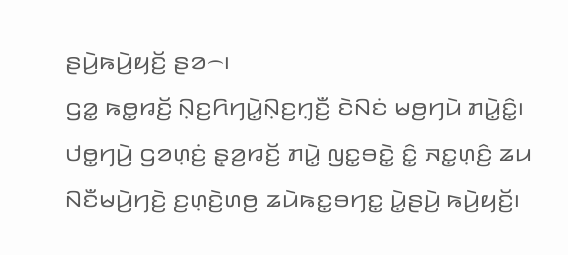ꤔꤣꤧ꤬ꤒꤣꤧ꤬ꤟꤢꤩ꤬ ꤔꤤ꤮꤯
ꤞꤤ꤭ ꤒꤥ꤭ꤙꤢꤩ꤬ ꤡ꤫ꤢ꤬ꤖꤚꤣꤧ꤭ꤡ꤫ꤢ꤬ꤚ꤫ꤢꤪ꤬ ꤢꤧꤡꤢꤦ ꤗꤥ꤬ꤚꤣꤧ ꤊꤣꤧ꤭ꤢꤨ꤭꤯ ꤓꤥ꤭ꤚꤣꤧ꤬ ꤞꤤꤛ꤫ꤢꤦ꤬ ꤔ꤫ꤤ꤬ꤙꤢꤩ꤬ ꤊꤣꤧ꤭ ꤜꤢ꤭ꤋꤢꤧ꤭ ꤢꤨ꤭ ꤏꤢ꤭ꤛ꤫ꤢꤨ꤬ ꤘꤣ ꤡꤢꤪꤗꤣꤧ꤬ꤚꤢꤧ꤬ ꤢ꤬ꤛ꤫ꤢꤧ꤬ꤛꤥ꤬ ꤘꤣꤧꤒꤢ꤭ꤋꤚꤢ꤭ ꤣꤧ꤭ꤔꤣꤧ꤬ ꤒꤣꤧ꤬ꤟꤢꤩ꤬꤯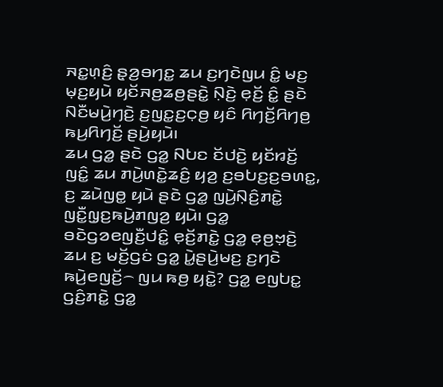ꤏꤢ꤭ꤛ꤫ꤢꤨ꤬ ꤔ꤫ꤤ꤬ꤋꤚꤢ꤭ ꤘꤣ ꤢ꤬ꤚꤢꤧꤜꤣ ꤢꤨ꤭ ꤗꤢ꤬ ꤗ꤫ꤢ꤬ꤟꤣꤧ ꤟꤢꤩꤏꤥ꤬ꤘꤥ꤬ꤔꤢꤧ꤭ ꤡ꤫ꤢꤧ꤬ ꤕ꤫ꤢꤩ꤬ ꤢꤨ꤭ ꤔꤢꤧ ꤡꤢꤪꤗꤣꤧ꤬ꤚꤢꤧ꤬ ꤢ꤬ꤜꤢ꤭ꤢ꤬ꤍ꤫ꤥ꤬ ꤟꤢꤨ ꤖꤚꤢꤩ꤬ꤖꤚꤥ꤬ ꤒꤣ꤬ꤖꤚꤢꤩ꤬ ꤔꤣꤧ꤬ꤟꤣꤧ꤯
ꤘꤣ ꤞꤤ꤭ ꤔꤢꤧ ꤞꤤ꤭ ꤡꤝꤢ ꤢꤩꤓꤢꤧ꤬ ꤟꤢꤩꤙꤢꤩ꤬ ꤜꤢꤨ꤭ ꤘꤣ ꤊꤣꤧ꤬ꤛꤢꤧ꤭ꤘꤢꤨ꤬ ꤟꤤ꤬ ꤢ꤬ꤋꤝꤢ꤬ꤢ꤬ꤋꤛꤢ꤭, ꤢ꤬ ꤘꤣꤧꤜꤥ꤭ ꤟꤣꤧ ꤔꤢꤧ ꤞꤤ꤭ ꤜꤣꤧ꤬ꤡ꤫ꤢꤨ꤬ꤊꤢꤧ꤭ ꤜꤢꤪ꤭ꤜ꤫ꤢ꤬ꤒꤣꤧ꤬ꤊꤜꤤ꤬ ꤟꤣꤧ꤯ ꤞꤤ꤭ ꤋꤢꤧꤞꤤꤕꤜꤢꤪ꤬ꤓꤢꤨ꤭ ꤕ꤫ꤢꤩ꤬ꤊꤢꤧ꤭ ꤞꤤ꤭ ꤕ꤫ꤥ꤬ꤠ꤫ꤢꤧ꤬ ꤘꤣ ꤢ꤬ ꤗꤢꤩ꤬ꤞꤢꤦ ꤞꤤ꤭ ꤣꤧ꤭ꤔꤣꤧ꤬ꤗꤢ꤬ ꤢ꤬ꤚꤢꤧ ꤒꤣꤧ꤬ꤕꤜꤢꤩ꤬꤮ ꤜꤣ ꤒꤥ꤬ ꤟꤢꤧ꤭? ꤞꤤ꤭ ꤕꤜꤝꤢ꤭ ꤞꤢꤨ꤬ꤊꤢꤧ꤭ ꤞꤤ꤭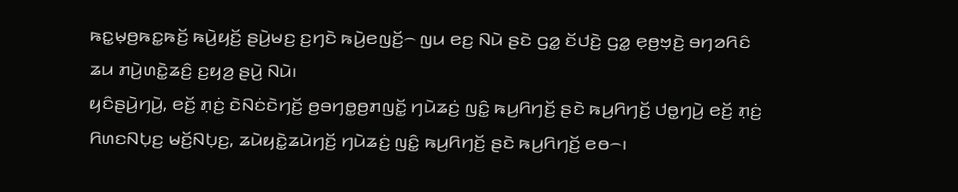ꤒꤢ꤭ꤗ꤫ꤥ꤬ꤒꤢ꤭ꤒꤢꤩ꤬ ꤒꤣꤧ꤬ꤟꤢꤩ꤬ ꤔꤣꤧ꤬ꤗꤢ꤬ ꤢ꤬ꤚꤢꤧ ꤒꤣꤧ꤬ꤕꤜꤢꤩ꤬꤮ ꤜꤣ ꤕꤢ꤬ ꤡꤣꤧ ꤔꤢꤧ ꤞꤤ꤭ ꤢꤩꤓꤢꤧ꤬ ꤞꤤ꤭ ꤕ꤫ꤥ꤬ꤠ꤫ꤢꤧ꤬ ꤋꤚꤤꤖꤢꤨ ꤘꤣ ꤊꤣꤧ꤬ꤛꤢꤧ꤭ꤘꤢꤨ꤬ ꤢ꤬ꤟꤤ꤬ ꤔꤣꤧ꤬ ꤡꤣꤧ꤯
ꤟꤢꤨꤔꤣꤧ꤬ꤚꤣꤧ꤬, ꤕꤢꤩ꤬ ꤊ꤫ꤢꤦ꤬ ꤢꤧꤡꤢꤦꤢꤧꤚꤢꤩ꤬ ꤥ꤬ꤋꤚꤥ꤭ꤥ꤬ꤊꤜꤢꤩ꤭ ꤚꤣꤧꤘꤢꤦ꤬ ꤜꤢꤨ꤭ ꤒꤣ꤬ꤖꤚꤢꤩ꤬ ꤔꤢꤧ ꤒꤣ꤬ꤖꤚꤢꤩ꤬ ꤓꤥ꤭ꤚꤣꤧ꤬ ꤕꤢꤩ꤬ ꤊ꤫ꤢꤦ꤬ ꤖꤛꤢꤡꤝ꤫ꤢ꤬ ꤗꤢꤩ꤬ꤡꤝ꤫ꤢ꤬, ꤘꤣꤧꤟꤢꤧ꤭ꤘꤣꤧꤚꤢꤩ꤬ ꤚꤣꤧꤘꤢꤦ꤬ ꤜꤢꤨ꤭ ꤒꤣ꤬ꤖꤚꤢꤩ꤬ ꤔꤢꤧ ꤒꤣ꤬ꤖꤚꤢꤩ꤬ ꤕꤥ꤮꤯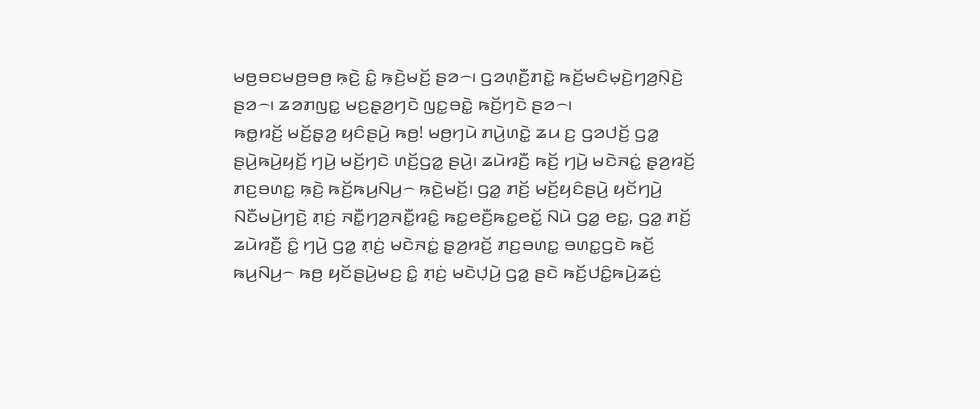ꤗꤥ꤬ꤋꤢꤗꤥ꤬ꤋꤥ꤬ ꤒ꤫ꤢꤧ꤬ ꤢꤨ꤭ ꤒ꤫ꤢꤧ꤬ꤗꤢꤩ꤬ ꤔꤤ꤮꤯ ꤞꤤꤛ꤫ꤢꤪ꤬ꤊꤢꤧ꤭ ꤒꤢꤩ꤬ꤗꤢꤨꤗ꤫ꤢꤧ꤬ꤚꤤ꤬ꤡ꤫ꤢꤧ꤬ ꤔꤤ꤮꤯ ꤘꤤꤊꤜꤢ꤭ ꤗꤢ꤬ꤔ꤫ꤤ꤬ꤚꤢꤧ ꤜꤢ꤭ꤋꤢꤧ꤭ ꤒꤢꤩ꤬ꤚꤢꤧ ꤔꤤ꤮꤯
ꤒꤥ꤭ꤙꤢꤩ꤬ ꤗꤢꤩ꤬ꤔ꤫ꤤ꤬ ꤟꤢꤨꤔꤣꤧ꤬ ꤒꤥ꤬! ꤗꤥ꤬ꤚꤣꤧ ꤊꤣꤧ꤬ꤛꤢꤧ꤭ ꤘꤣ ꤢ꤬ ꤞꤤꤓꤢꤩ꤬ ꤞꤤ꤭ ꤔꤣꤧ꤬ꤒꤣꤧ꤬ꤟꤢꤩ꤬ ꤚꤣꤧ꤬ ꤗꤢꤩ꤬ꤚꤢꤧ ꤛꤢꤩ꤬ꤞꤤ꤭ ꤔꤣꤧ꤬꤯ ꤘꤣꤧꤙꤢꤪ꤬ ꤒꤢꤩ꤬ ꤚꤣꤧ꤬ ꤗꤢꤧꤏꤢꤦ꤭ ꤔ꤫ꤤ꤬ꤙꤢꤩ꤬ ꤊꤢ꤬ꤋꤛꤢ꤭ ꤒ꤫ꤢꤧ꤬ ꤒꤢꤩ꤬ꤒꤣ꤬ꤡꤣ꤬꤮ ꤒ꤫ꤢꤧ꤬ꤗꤢꤩ꤬꤯ ꤞꤤ꤭ ꤊꤢꤩ꤬ ꤗꤢꤩ꤬ꤟꤢꤨꤔꤣꤧ꤬ ꤟꤢꤩꤚꤣꤧ꤬ ꤡꤢꤪꤗꤣꤧ꤬ꤚꤢꤧ꤬ ꤊ꤫ꤢꤦ꤬ ꤏꤢꤪ꤭ꤚꤤ꤬ꤏꤢꤪ꤭ꤙꤢꤨ꤭ ꤒꤢ꤭ꤕꤢꤪ꤬ꤒꤢ꤭ꤕꤢꤩ꤭ ꤡꤣꤧ ꤞꤤ꤭ ꤕꤢ꤭, ꤞꤤ꤭ ꤊꤢꤩ꤬ ꤘꤣꤧꤙꤢꤪ꤬ ꤢꤨ꤭ ꤚꤣꤧ꤬ ꤞꤤ꤭ ꤊ꤫ꤢꤦ꤬ ꤗꤢꤧꤏꤢꤦ꤭ ꤔ꤫ꤤ꤬ꤙꤢꤩ꤬ ꤊꤢ꤬ꤋꤛꤢ꤭ ꤋꤛꤢ꤭ꤞꤢꤧ ꤒꤢꤩ꤬ ꤒꤣ꤬ꤡꤣ꤬꤮ ꤒꤥ꤬ ꤟꤢꤩꤔꤣꤧ꤬ꤗꤢ꤬ ꤢꤨ꤭ ꤊ꤫ꤢꤦ꤬ ꤗꤢꤧꤓ꤫ꤣꤧ꤬ ꤞꤤ꤭ ꤔꤢꤧ ꤒꤢꤩ꤬ꤓꤢꤨ꤭ꤒꤣꤧ꤬ꤘꤢꤦ꤬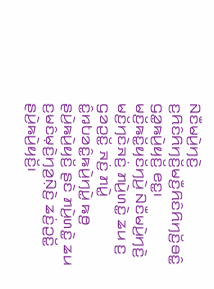ꤡꤢꤪꤗꤣꤧ꤬ꤚꤢꤧ꤬ ꤢ꤬ꤖꤢꤨꤖꤚꤢꤩ꤬ꤗꤢꤪ꤬ꤖꤢꤨꤖꤚꤢꤩ꤬ꤋꤢꤨ꤭ ꤞꤤ꤭ꤒꤣꤧ꤬ꤟꤢꤩ꤬ ꤕꤢ꤭꤯ ꤗꤢꤩ꤬ꤒꤢꤩ꤭ꤟꤢꤩꤚꤣꤧ꤬ ꤡꤢꤪꤗꤣꤧ꤬ꤚꤢꤧ꤬ ꤗꤢꤩ꤬ꤚꤢꤧꤏꤢꤦ꤬ ꤊꤣꤧ꤬ꤛꤢꤧ꤭ ꤘꤣ ꤢ꤬ ꤞꤤꤑꤢꤩ꤭ ꤏꤢꤦ꤬ ꤊꤣꤧ꤭ ꤢꤨ꤭ꤙꤝꤤꤢꤨ꤭ꤒꤣꤧ꤬ꤚꤣꤧ꤭ ꤒꤥ꤬ ꤔꤣꤧ꤬ꤒꤣꤧ꤬ꤟꤢꤩ꤬ ꤔꤢꤧ ꤊꤣꤧ꤬ꤛꤢꤧ꤭ ꤘꤣ ꤢ꤬ꤗꤢꤨꤗ꤫ꤢꤧ꤬ꤚꤤ꤬ꤡ꤫ꤢꤧ꤬ ꤘꤢꤦ꤬ꤑꤢꤩ꤭ ꤔꤣꤧ꤬ꤒꤣꤧ꤬ꤟꤢꤩ꤬꤯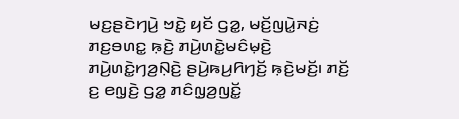ꤗꤢ꤬ꤔꤢꤧꤚꤣꤧ꤬ ꤠꤢꤧ꤭ ꤟꤢꤩ ꤞꤤ꤭, ꤗꤢꤩ꤬ꤜꤣꤧ꤭ꤏꤢꤦ꤬ ꤊꤢ꤬ꤋꤛꤢ꤭ ꤒ꤫ꤢꤧ꤬ ꤊꤣꤧ꤬ꤛꤢꤧ꤭ꤗꤢꤨꤗ꤫ꤢꤧ꤬ ꤊꤣꤧ꤬ꤛꤢꤧ꤭ꤚꤤ꤬ꤡ꤫ꤢꤧ꤬ ꤔꤣꤧ꤬ꤒꤣ꤬ꤖꤚꤢꤩ꤬ ꤒ꤫ꤢꤧ꤬ꤗꤢꤩ꤬꤯ ꤊꤢꤩ꤬ ꤢ꤬ ꤕꤜ꤫ꤢꤧ꤬ ꤞꤤ꤭ ꤊꤢꤨꤜ꤫ꤤ꤬ꤜꤢꤩ꤭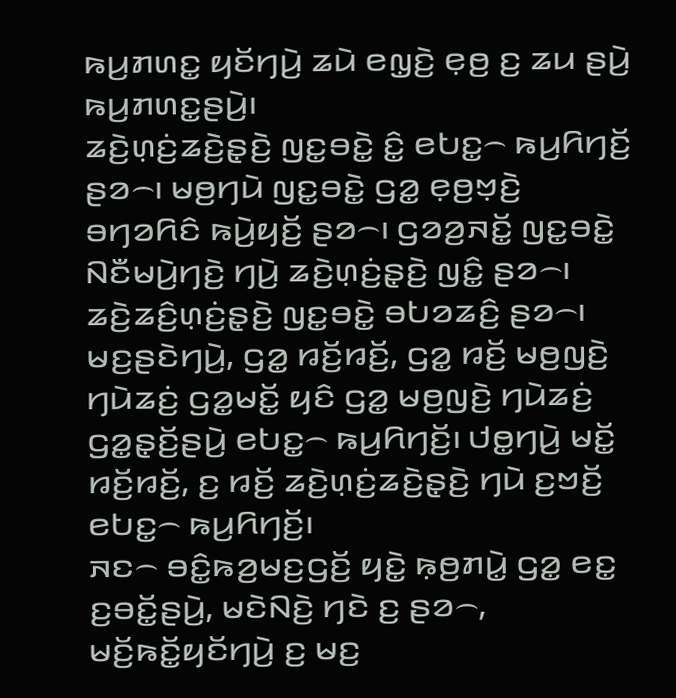ꤒꤣ꤬ꤊꤛꤢ꤭ ꤟꤢꤩꤚꤣꤧ꤬ ꤘꤣꤧ ꤕꤜ꤫ꤢꤧ꤬ ꤕ꤫ꤥ꤬ ꤢ꤬ ꤘꤣ ꤔꤣꤧ꤬ ꤒꤣ꤬ꤊꤛꤢ꤭ꤔꤣꤧ꤬꤯
ꤘꤢꤧ꤬ꤛ꤫ꤢꤦ꤬ꤘꤢꤧ꤬ꤔ꤫ꤢꤧ꤬ ꤜꤢ꤭ꤋꤢꤧ꤭ ꤢꤨ꤭ ꤕꤝꤢ꤭꤮ ꤒꤣ꤬ꤖꤚꤢꤩ꤬ ꤔꤤ꤮꤯ ꤗꤥ꤬ꤚꤣꤧ ꤜꤢ꤭ꤋꤢꤧ꤭ ꤞꤤ꤭ ꤕ꤫ꤥ꤬ꤠ꤫ꤢꤧ꤬ ꤋꤚꤤꤖꤢꤨ ꤒꤣꤧ꤬ꤟꤢꤩ꤬ ꤔꤤ꤮꤯ ꤞꤤꤤ꤬ꤏꤢꤩ꤭ ꤜꤢ꤭ꤋꤢꤧ꤭ ꤡꤢꤪꤗꤣꤧ꤬ꤚꤢꤧ꤬ ꤚꤣꤧ꤬ ꤘꤢꤧ꤬ꤛ꤫ꤢꤦ꤬ꤔ꤫ꤢꤧ꤬ ꤜꤢꤨ꤭ ꤔꤤ꤮꤯ ꤘꤢꤧ꤬ꤘꤢꤨ꤬ꤛ꤫ꤢꤦ꤬ꤔ꤫ꤢꤧ꤬ ꤜꤢ꤭ꤋꤢꤧ꤭ ꤋꤝꤤꤘꤢꤨ꤬ ꤔꤤ꤮꤯
ꤗꤢ꤬ꤔꤢꤧꤚꤣꤧ꤬, ꤞꤤ꤭ ꤙꤢꤩ꤬ꤙꤢꤩ꤬, ꤞꤤ꤭ ꤙꤢꤩ꤬ ꤗꤥ꤬ꤜꤢꤧ꤬ ꤚꤣꤧꤘꤢꤦ꤬ ꤞꤤ꤭ꤗꤢꤩ꤭ ꤟꤢꤨ ꤞꤤ꤭ ꤗꤥ꤬ꤜꤢꤧ꤬ ꤚꤣꤧꤘꤢꤦ꤬ ꤞꤤ꤭ꤔ꤫ꤢꤩ꤬ꤔꤣꤧ꤬ ꤕꤝꤢ꤭꤮ ꤒꤣ꤬ꤖꤚꤢꤩ꤬꤯ ꤓꤥ꤭ꤚꤣꤧ꤬ ꤗꤢꤩ꤭ ꤙꤢꤩ꤬ꤙꤢꤩ꤬, ꤢ꤬ ꤙꤢꤩ꤬ ꤘꤢꤧ꤬ꤛ꤫ꤢꤦ꤬ꤘꤢꤧ꤬ꤔ꤫ꤢꤧ꤬ ꤚꤣꤧ ꤢ꤬ꤠꤢꤩ꤬ ꤕꤝꤢ꤭꤮ ꤒꤣ꤬ꤖꤚꤢꤩ꤬꤯
ꤏꤢ꤮ ꤋꤢꤨ꤭ꤒꤤ꤬ꤗꤢ꤬ꤞꤢꤩ꤬ ꤟꤢꤧ꤭ ꤒ꤫ꤥ꤬ꤊꤣꤧ꤭ ꤞꤤ꤭ ꤕꤢ꤭ ꤢ꤬ꤋꤢꤩ꤭ꤔꤣꤧ꤬, ꤗꤢꤧꤡꤢꤧ꤬ ꤚꤢꤧ ꤢ꤬ ꤔꤤ꤮, ꤗꤢꤩ꤬ꤒꤢꤩ꤭ꤟꤢꤩꤚꤣꤧ꤬ ꤢ꤬ ꤗꤢ꤬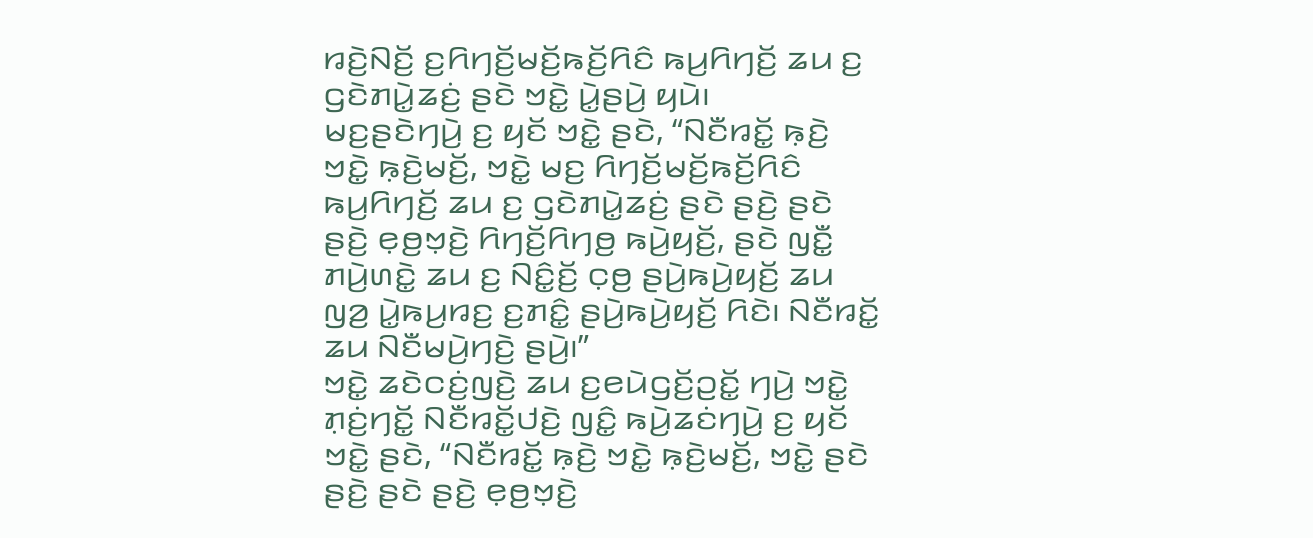ꤙꤢꤧ꤬ꤡꤢꤩ꤬ ꤢ꤬ꤖꤚꤢꤩ꤬ꤗꤢꤩ꤬ꤒꤢꤩ꤬ꤖꤢꤨ ꤒꤣ꤬ꤖꤚꤢꤩ꤬ ꤘꤣ ꤢ꤬ ꤞꤢꤧꤊꤣꤧ꤭ꤘꤢꤦ꤬ ꤔꤢꤧ ꤠꤢꤧ꤭ ꤣꤧ꤭ꤔꤣꤧ꤬ ꤟꤣꤧ꤯
ꤗꤢ꤬ꤔꤢꤧꤚꤣꤧ꤬ ꤢ꤬ ꤟꤢꤩ ꤠꤢꤧ꤭ ꤔꤢꤧ, “ꤡꤢꤪꤙꤢꤩ꤭ ꤒ꤫ꤢꤧ꤬ ꤠꤢꤧ꤭ ꤒ꤫ꤢꤧ꤬ꤗꤢꤩ꤬, ꤠꤢꤧ꤭ ꤗꤢ꤬ ꤖꤚꤢꤩ꤬ꤗꤢꤩ꤬ꤒꤢꤩ꤬ꤖꤢꤨ ꤒꤣ꤬ꤖꤚꤢꤩ꤬ ꤘꤣ ꤢ꤬ ꤞꤢꤧꤊꤣꤧ꤭ꤘꤢꤦ꤬ ꤔꤢꤧ ꤔꤢꤧ꤬ ꤔꤢꤧ ꤔꤢꤧ꤬ ꤕ꤫ꤥ꤬ꤠ꤫ꤢꤧ꤬ ꤖꤚꤢꤩ꤬ꤖꤚꤥ꤬ ꤒꤣꤧ꤬ꤟꤢꤩ꤬, ꤔꤢꤧ ꤜꤢꤪ꤭ ꤊꤣꤧ꤬ꤛꤢꤧ꤭ ꤘꤣ ꤢ꤬ ꤡꤢꤨ꤭ꤢꤩ꤬ ꤍ꤫ꤥ꤬ ꤔꤣꤧ꤬ꤒꤣꤧ꤬ꤟꤢꤩ꤬ ꤘꤣ ꤜꤤ꤬ ꤣꤧ꤭ꤒꤣ꤬ꤙꤢ꤬ ꤢ꤬ꤊꤢꤨ꤭ ꤔꤣꤧ꤬ꤒꤣꤧ꤬ꤟꤢꤩ꤬ ꤖꤢꤧ꤯ ꤡꤢꤪꤙꤢꤩ꤭ ꤘꤣ ꤡꤢꤪꤗꤣꤧ꤬ꤚꤢꤧ꤬ ꤔꤣꤧ꤬꤯”
ꤠꤢꤧ꤭ ꤘꤢꤧꤍꤢꤦ꤬ꤜꤢꤧ꤬ ꤘꤣ ꤢ꤬ꤕꤣꤧꤞꤢꤩ꤬ꤑꤢꤩ꤭ ꤚꤣꤧ꤬ ꤠꤢꤧ꤭ ꤊ꤫ꤢꤦ꤬ꤚꤢꤩ꤭ ꤡꤢꤪꤙꤢꤩ꤭ꤓꤢꤧ꤬ ꤜꤢꤨ꤭ ꤒꤣꤧ꤬ꤘꤢꤦꤚꤣꤧ꤬ ꤢ꤬ ꤟꤢꤩ ꤠꤢꤧ꤭ ꤔꤢꤧ, “ꤡꤢꤪꤙꤢꤩ꤭ ꤒ꤫ꤢꤧ꤬ ꤠꤢꤧ꤭ ꤒ꤫ꤢꤧ꤬ꤗꤢꤩ꤬, ꤠꤢꤧ꤭ ꤔꤢꤧ ꤔꤢꤧ꤬ ꤔꤢꤧ ꤔꤢꤧ꤬ ꤕ꤫ꤥ꤬ꤠ꤫ꤢꤧ꤬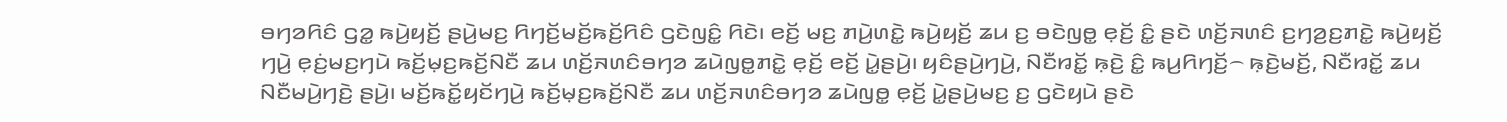ꤋꤚꤤꤖꤢꤨ ꤞꤤ꤭ ꤒꤣꤧ꤬ꤟꤢꤩ꤬ ꤔꤣꤧ꤬ꤗꤢ꤬ ꤖꤚꤢꤩ꤬ꤗꤢꤩ꤬ꤒꤢꤩ꤬ꤖꤢꤨ ꤞꤢꤧꤜꤢꤨ꤭ ꤖꤢꤧ꤯ ꤕꤢꤩ꤬ ꤗꤢ꤬ ꤊꤣꤧ꤬ꤛꤢꤧ꤭ ꤒꤣꤧ꤬ꤟꤢꤩ꤬ ꤘꤣ ꤢ꤬ ꤋꤢꤧꤜꤥ꤭ ꤕ꤫ꤢꤩ꤬ ꤢꤨ꤭ ꤔꤢꤧ ꤛꤢꤩ꤬ꤏꤛꤢꤨ ꤢ꤬ꤚꤤ꤬ꤢ꤬ꤊꤢꤧ꤭ ꤒꤣꤧ꤬ꤟꤢꤩ꤬ ꤚꤣꤧ꤬ ꤕ꤫ꤢꤦ꤬ꤗꤢ꤬ꤚꤣꤧ ꤒꤢꤩ꤬ꤗ꤫ꤢ꤬ꤒꤢꤩ꤬ꤡꤢꤪ ꤘꤣ ꤛꤢꤩ꤬ꤏꤛꤢꤨꤋꤚꤤ ꤘꤣꤧꤜꤥ꤭ꤊꤢꤧ꤭ ꤕ꤫ꤢꤩ꤬ ꤕꤢꤩ꤬ ꤣꤧ꤭ꤔꤣꤧ꤬꤯ ꤟꤢꤨꤔꤣꤧ꤬ꤚꤣꤧ꤬, ꤡꤢꤪꤙꤢꤩ꤭ ꤒ꤫ꤢꤧ꤬ ꤢꤨ꤭ ꤒꤣ꤬ꤖꤚꤢꤩ꤬꤮ ꤒ꤫ꤢꤧ꤬ꤗꤢꤩ꤬, ꤡꤢꤪꤙꤢꤩ꤭ ꤘꤣ ꤡꤢꤪꤗꤣꤧ꤬ꤚꤢꤧ꤬ ꤔꤣꤧ꤬꤯ ꤗꤢꤩ꤬ꤒꤢꤩ꤭ꤟꤢꤩꤚꤣꤧ꤬ ꤒꤢꤩ꤬ꤗ꤫ꤢ꤬ꤒꤢꤩ꤬ꤡꤢꤪ ꤘꤣ ꤛꤢꤩ꤬ꤏꤛꤢꤨꤋꤚꤤ ꤘꤣꤧꤜꤥ꤭ ꤕ꤫ꤢꤩ꤬ ꤣꤧ꤭ꤔꤣꤧ꤬ꤗꤢ꤬ ꤢ꤬ ꤞꤢꤧꤟꤣꤧ ꤔꤢꤧ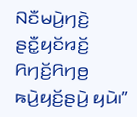ꤡꤢꤪꤗꤣꤧ꤬ꤚꤢꤧ꤬ ꤔꤢꤪ꤭ꤟꤢꤩꤙꤢꤩ꤬ ꤖꤚꤢꤩ꤬ꤖꤚꤥ꤬ ꤒꤣꤧ꤬ꤟꤢꤩ꤬ꤔꤣꤧ꤬ ꤟꤣꤧ꤯”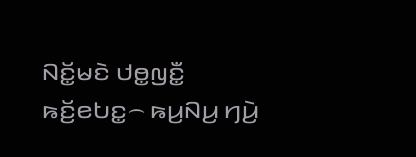ꤡꤢꤩ꤭ꤗꤢꤧ ꤓꤥ꤭ꤜꤢꤪ꤭ ꤒꤢꤩ꤬ꤕꤝꤢ꤭꤮ ꤒꤣ꤬ꤡꤣ꤬ ꤚꤣꤧ꤬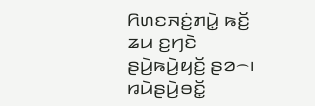ꤖꤛꤢꤏꤢꤦ꤬ꤊꤣꤧ꤭ ꤒꤢꤩ꤬ ꤘꤣ ꤢ꤬ꤚꤢꤧ ꤔꤣꤧ꤬ꤒꤣꤧ꤬ꤟꤢꤩ꤬ ꤔꤤ꤮꤯
ꤙꤣꤧꤔꤣꤧ꤬ꤋꤢꤩ꤭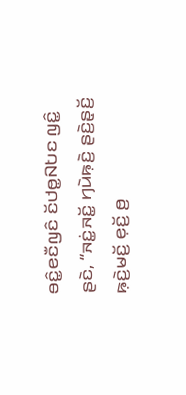ꤋꤢꤨ꤭ꤕꤢꤪꤜꤢꤨ ꤢꤩꤓꤥ꤭ꤡꤝꤢ ꤜꤢꤨ꤭ ꤔꤢꤧ, “ꤏꤢꤦ꤭ꤏꤢꤩ꤭ ꤚꤣꤧꤒ꤫ꤢꤧ꤬ ꤔꤢꤧ꤬ꤔ꤫ꤢꤩ꤬ ꤒ꤫ꤢꤧ꤬ꤗꤢꤩ꤬ ꤕ꤫ꤢꤩ꤬ ꤥ꤬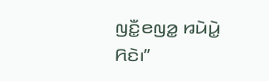ꤜꤢꤪ꤭ꤕꤜꤤ꤭ ꤙꤣꤧꤣꤧ꤭ ꤖꤢꤧ꤯”